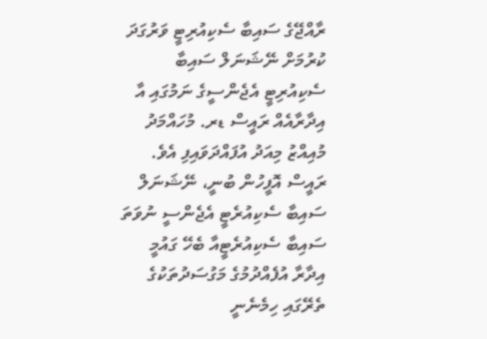ރާއްޖޭގެ ސައިބާ ސެކިއުރިޓީ ވަރުގަދަ ކުރުމަށް ނޭޝަނަލް ސައިބާ ސެކިއުރިޓީ އެޖެންސީގެ ނަމުގައި އާ އިދާރާއެއް ރައީސް ޑރ. މުހައްމަދު މުއިއްޒު މިއަދު އުފައްދަވައިފި އެވެ.
ރައީސް އޮފީހުން ބުނީ، ނޭޝަނަލް ސައިބާ ސެކިއުރެޓީ އެޖެންސީ ނުވަތަ ސައިބާ ސެކިއުރެޓީއާ ބެހޭ ގައުމީ އިދާރާ އުފެއްދުމުގެ މަގުސަދުތަކުގެ ތެރޭގައި ހިމެނެނީ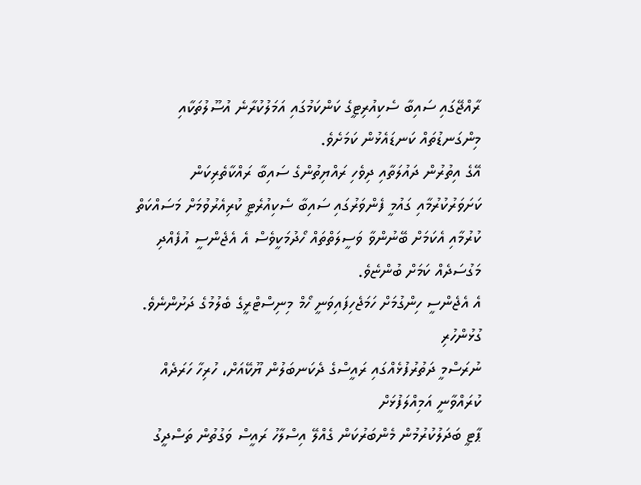ރާއްޖޭގައި ސައިބާ ސެކިއުރިޓީގެ ކަންކަމުގައި އަމަލުކުރާނެ އުސޫލުތަކާއި މިންގަނޑުތައް ކަނޑައެޅުން ކަމަށެވެ.
އޭގެ އިތުރުން ދައުލަތާއި ދިވެހި ރައްޔިތުންގެ ސައިބާ ރައްކާތެރިކަން ކަށަވަރުކުރުމާއި ގައުމީ ފެންވަރުގައި ސައިބާ ސެކިއުރެޓީ ކުރިއެރުވުމަށް މަސައްކަތް ކުރުމާއި އެކަމަށް ބޭނުންވާ ވަސީލަތްތައް ހޯދުމަކީވެސް އެ އެޖެންސީ އުފެއްދި މަގުސަދެއް ކަމަށް ބުންޏެވެ.
އެ އެޖެންސީ ހިންގުމަށް ހަމަޖެހިފައިވަނީ ހޯމް މިނިސްޓްރީގެ ބެލުމުގެ ދަށުންނެވެ.
ގުޅުންހުރި
ނުރަސްމީ ދަތުރުފުޅެއްގައި ރައީސްގެ ދެކަނބަލުން ޔޫކޭއަށް، ހުރިހާ ހަރަދެއް ކުރައްވާނީ އަމިއްލަފުޅަށް
ޕާޓީ ބަދަލުކުރުމުން މެންބަރުކަން ގެއްލޭ އިސްލާހު ރައީސް ވަގުތުން ތަސްދީގު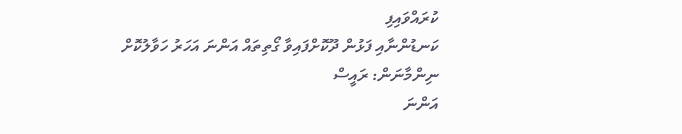ކުރައްވައިފި
ކަނޑުންނާއި ފަޅުން ދޫކޮށްފައިވާ ގޯތިތައް އަންނަ އަހަރު ހަވާލުކޮށް ނިންމާނަން: ރައީސް
އަންނަ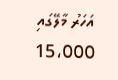އަހަރު މާލޭގައި 15،000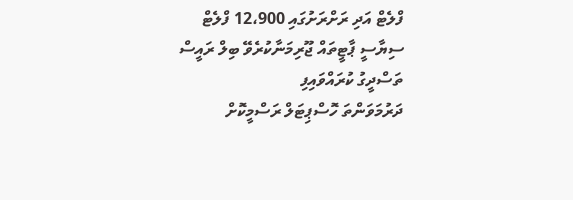ފްލެޓް އަދި ރަށްރަށުގައި 12،900 ފްލެޓް
ސިޔާސީ ޕާޓީތައް ޖޫރިމަނާކުރެވޭ ބިލް ރައީސް ތަސްދީގު ކުރައްވައިފި
ދަރުމަވަންތަ ހޮސްޕިޓަލް ރަސްމީކޮށް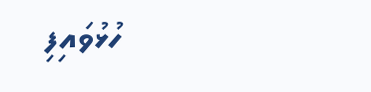ހުޅުވައިފި